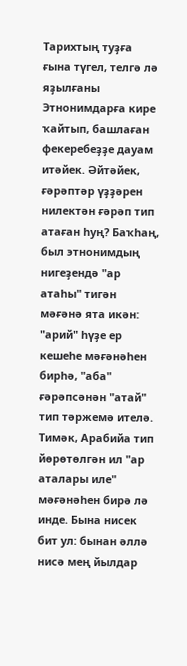Тарихтың туҙға ғына түгел, телгә лә яҙылғаны
Этнонимдарға кире ҡайтып, башлаған фекеребеҙҙе дауам итәйек. Әйтәйек, ғәрәптәр үҙҙәрен нилектән ғәрәп тип атаған һуң? Баҡһаң, был этнонимдың нигеҙендә "ар атаһы" тигән мәғәнә ята икән: "арий" һүҙе ер кешеһе мәғәнәһен бирһә, "аба" ғәрәпсәнән "атай" тип тәржемә ителә.
Тимәк, Арабийа тип йөрөтөлгән ил "ар аталары иле" мәғәнәһен бирә лә инде. Бына нисек бит ул: бынан әллә нисә мең йылдар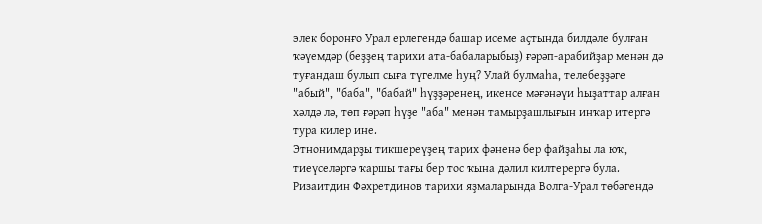элек боронғо Урал ерлегендә башар исеме аҫтында билдәле булған ҡәүемдәр (беҙҙең тарихи ата-бабаларыбыҙ) ғәрәп-арабийҙар менән дә туғандаш булып сыға түгелме һуң? Улай булмаһа, телебеҙҙәге "абый", "баба", "бабай" һүҙҙәренең, икенсе мәғәнәүи һыҙаттар алған хәлдә лә, төп ғәрәп һүҙе "аба" менән тамырҙашлығын инҡар итергә тура килер ине.
Этнонимдарҙы тикшереүҙең тарих фәненә бер файҙаһы ла юҡ, тиеүселәргә ҡаршы тағы бер тос ҡына дәлил килтерергә була. Ризаитдин Фәхретдинов тарихи яҙмаларында Волга-Урал төбәгендә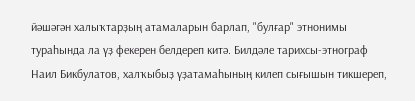йәшәгән халыҡтарҙың атамаларын барлап, "булғар" этнонимы тураһында ла үҙ фекерен белдереп китә. Билдәле тарихсы-этнограф Наил Бикбулатов, халҡыбыҙ үҙатамаһының килеп сығышын тикшереп,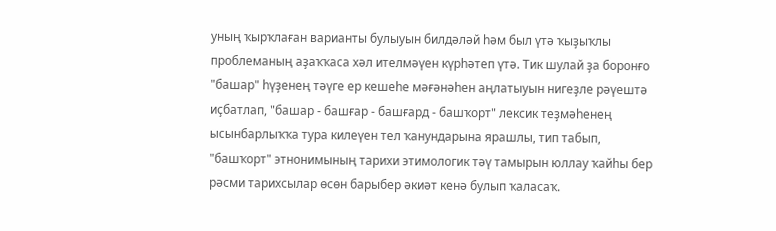уның ҡырҡлаған варианты булыуын билдәләй һәм был үтә ҡыҙыҡлы проблеманың аҙаҡҡаса хәл ителмәүен күрһәтеп үтә. Тик шулай ҙа боронғо "башар" һүҙенең тәүге ер кешеһе мәғәнәһен аңлатыуын нигеҙле рәүештә иҫбатлап, "башар - башғар - башғард - башҡорт" лексик теҙмәһенең ысынбарлыҡҡа тура килеүен тел ҡанундарына ярашлы, тип табып, "башҡорт" этнонимының тарихи этимологик тәү тамырын юллау ҡайһы бер рәсми тарихсылар өсөн барыбер әкиәт кенә булып ҡаласаҡ.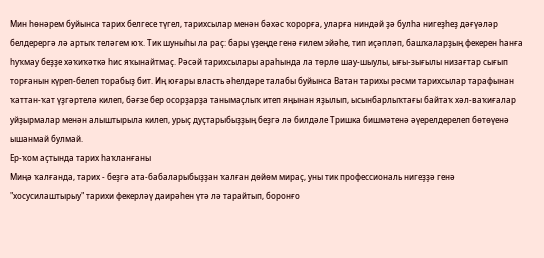Мин һөнәрем буйынса тарих белгесе түгел, тарихсылар менән бәхәс ҡорорға, уларға ниндәй ҙә булһа нигеҙһеҙ дәғүәләр белдерергә лә артыҡ теләгем юҡ. Тик шуныһы ла раҫ: бары үҙеңде генә ғилем эйәһе, тип иҫәпләп, башҡаларҙың фекерен һанға һуҡмау беҙҙе хәҡиҡәткә һис яҡынайтмаҫ. Рәсәй тарихсылары араһында ла төрлө шау-шыулы, ығы-зығылы низағтар сығып торғанын күреп-белеп торабыҙ бит. Иң юғары власть әһелдәре талабы буйынса Ватан тарихы рәсми тарихсылар тарафынан ҡаттан-ҡат үҙгәртелә килеп, бәғзе бер осорҙарҙа танымаҫлыҡ итеп яңынан яҙылып, ысынбарлыҡтағы байтаҡ хәл-ваҡиғалар уйҙырмалар менән алыштырыла килеп, урыҫ дуҫтарыбыҙҙың беҙгә лә билдәле Тришка бишмәтенә әүерелдерелеп бөтөүенә ышанмай булмай.
Ер-ҡом аҫтында тарих һаҡланғаны
Миңә ҡалғанда, тарих - беҙгә ата-бабаларыбыҙҙан ҡалған дөйөм мираҫ, уны тик профессиональ нигеҙҙә генә "хосусилаштырыу" тарихи фекерләү даирәһен үтә лә тарайтып, боронғо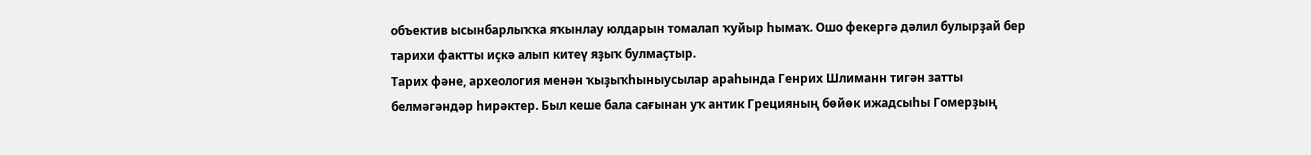объектив ысынбарлыҡҡа яҡынлау юлдарын томалап ҡуйыр һымаҡ. Ошо фекергә дәлил булырҙай бер тарихи фактты иҫкә алып китеү яҙыҡ булмаҫтыр.
Тарих фәне, археология менән ҡыҙыҡһыныусылар араһында Генрих Шлиманн тигән затты белмәгәндәр һирәктер. Был кеше бала сағынан уҡ антик Грецияның бөйөк ижадсыһы Гомерҙың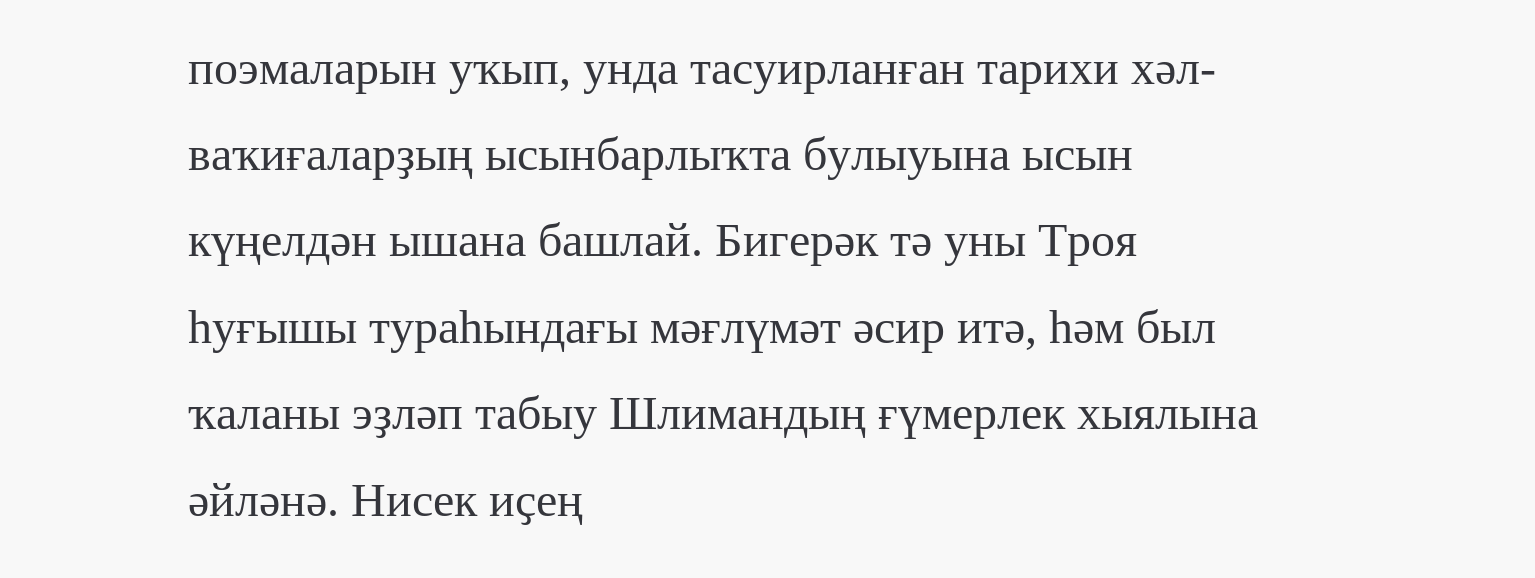поэмаларын уҡып, унда тасуирланған тарихи хәл-ваҡиғаларҙың ысынбарлыҡта булыуына ысын күңелдән ышана башлай. Бигерәк тә уны Троя һуғышы тураһындағы мәғлүмәт әсир итә, һәм был ҡаланы эҙләп табыу Шлимандың ғүмерлек хыялына әйләнә. Нисек иҫең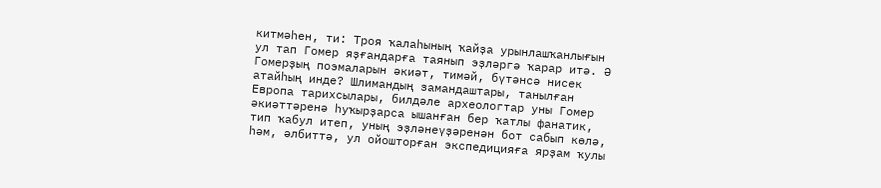китмәһен, ти: Троя ҡалаһының ҡайҙа урынлашҡанлығын ул тап Гомер яҙғандарға таянып эҙләргә ҡарар итә. Ә Гомерҙың поэмаларын әкиәт, тимәй, бүтәнсә нисек атайһың инде? Шлимандың замандаштары, танылған Европа тарихсылары, билдәле археологтар уны Гомер әкиәттәренә һуҡырҙарса ышанған бер ҡатлы фанатик, тип ҡабул итеп, уның эҙләнеүҙәренән бот сабып көлә, һәм, әлбиттә, ул ойошторған экспедицияға ярҙам ҡулы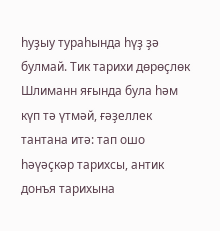һуҙыу тураһында һүҙ ҙә булмай. Тик тарихи дөрөҫлөк Шлиманн яғында була һәм күп тә үтмәй, ғәҙеллек тантана итә: тап ошо һәүәҫкәр тарихсы, антик донъя тарихына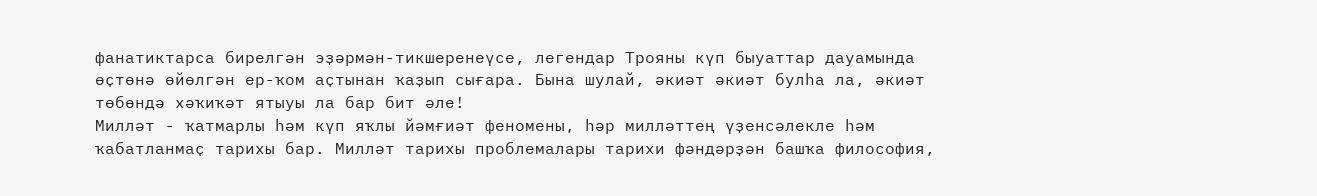фанатиктарса бирелгән эҙәрмән-тикшеренеүсе, легендар Трояны күп быуаттар дауамында өҫтөнә өйөлгән ер-ҡом аҫтынан ҡаҙып сығара. Бына шулай, әкиәт әкиәт булһа ла, әкиәт төбөндә хәҡиҡәт ятыуы ла бар бит әле!
Милләт - ҡатмарлы һәм күп яҡлы йәмғиәт феномены, һәр милләттең үҙенсәлекле һәм ҡабатланмаҫ тарихы бар. Милләт тарихы проблемалары тарихи фәндәрҙән башҡа философия,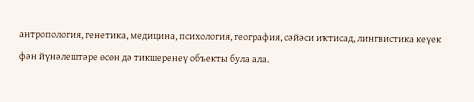антропология, генетика, медицина, психология, география, сәйәси иҡтисад, лингвистика кеүек фән йүнәлештәре өсөн дә тикшеренеү объекты була ала.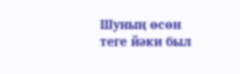Шуның өсөн теге йәки был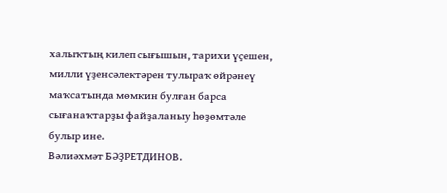халыҡтың килеп сығышын, тарихи үҫешен, милли үҙенсәлектәрен тулыраҡ өйрәнеү маҡсатында мөмкин булған барса сығанаҡтарҙы файҙаланыу һөҙөмтәле булыр ине.
Вәлиәхмәт БӘҘРЕТДИНОВ.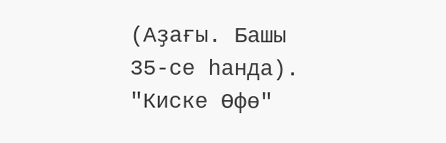(Аҙағы. Башы 35-се һанда).
"Киске Өфө"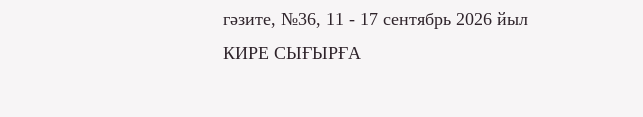гәзите, №36, 11 - 17 сентябрь 2026 йыл
КИРЕ СЫҒЫРҒА